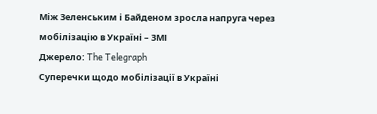Між Зеленським і Байденом зросла напруга через мобілізацію в Україні – ЗМІ
Джерело: The Telegraph
Суперечки щодо мобілізації в Україні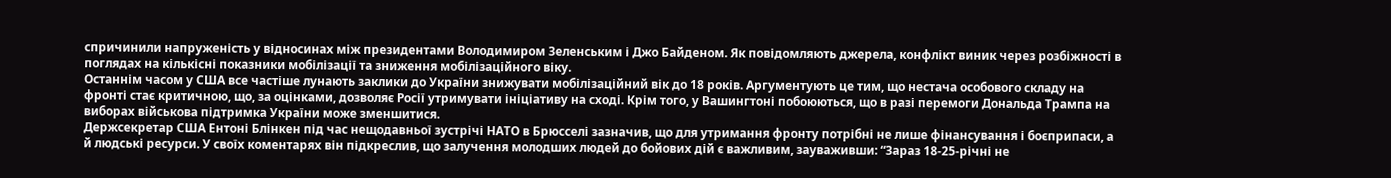спричинили напруженість у відносинах між президентами Володимиром Зеленським і Джо Байденом. Як повідомляють джерела, конфлікт виник через розбіжності в поглядах на кількісні показники мобілізації та зниження мобілізаційного віку.
Останнім часом у США все частіше лунають заклики до України знижувати мобілізаційний вік до 18 років. Аргументують це тим, що нестача особового складу на фронті стає критичною, що, за оцінками, дозволяє Росії утримувати ініціативу на сході. Крім того, у Вашингтоні побоюються, що в разі перемоги Дональда Трампа на виборах військова підтримка України може зменшитися.
Держсекретар США Ентоні Блінкен під час нещодавньої зустрічі НАТО в Брюсселі зазначив, що для утримання фронту потрібні не лише фінансування і боєприпаси, а й людські ресурси. У своїх коментарях він підкреслив, що залучення молодших людей до бойових дій є важливим, зауваживши: “Зараз 18-25-річні не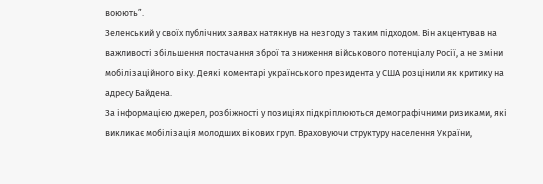воюють”.
Зеленський у своїх публічних заявах натякнув на незгоду з таким підходом. Він акцентував на важливості збільшення постачання зброї та зниження військового потенціалу Росії, а не зміни мобілізаційного віку. Деякі коментарі українського президента у США розцінили як критику на адресу Байдена.
За інформацією джерел, розбіжності у позиціях підкріплюються демографічними ризиками, які викликає мобілізація молодших вікових груп. Враховуючи структуру населення України,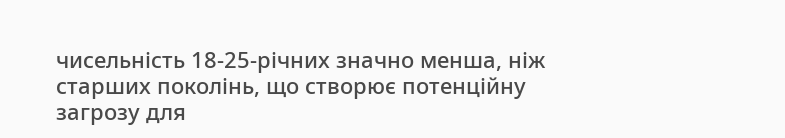чисельність 18-25-річних значно менша, ніж старших поколінь, що створює потенційну загрозу для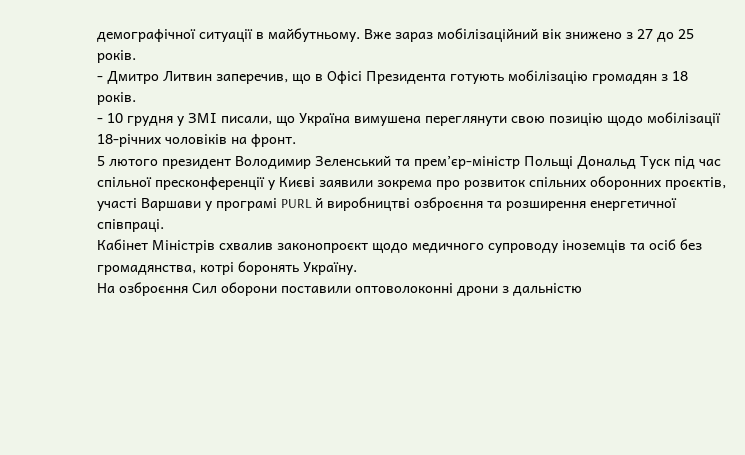демографічної ситуації в майбутньому. Вже зараз мобілізаційний вік знижено з 27 до 25 років.
- Дмитро Литвин заперечив, що в Офісі Президента готують мобілізацію громадян з 18 років.
- 10 грудня у ЗМІ писали, що Україна вимушена переглянути свою позицію щодо мобілізації 18-річних чоловіків на фронт.
5 лютого президент Володимир Зеленський та прем’єр-міністр Польщі Дональд Туск під час спільної пресконференції у Києві заявили зокрема про розвиток спільних оборонних проєктів, участі Варшави у програмі PURL й виробництві озброєння та розширення енергетичної співпраці.
Кабінет Міністрів схвалив законопроєкт щодо медичного супроводу іноземців та осіб без громадянства, котрі боронять Україну.
На озброєння Сил оборони поставили оптоволоконні дрони з дальністю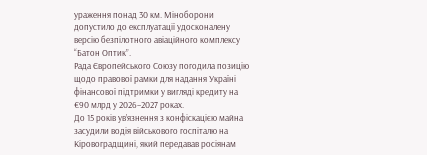ураження понад 30 км. Міноборони допустило до експлуатації удосконалену версію безпілотного авіаційного комплексу “Батон Оптик”.
Рада Європейського Союзу погодила позицію щодо правової рамки для надання Україні фінансової підтримки у вигляді кредиту на €90 млрд у 2026–2027 роках.
До 15 років ув’язнення з конфіскацією майна засудили водія військового госпіталю на Кіровоградщині, який передавав росіянам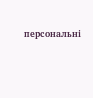персональні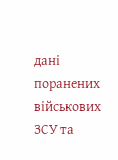дані поранених військових ЗСУ та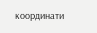координати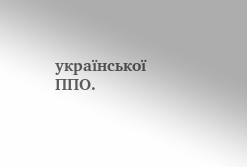української ППО.